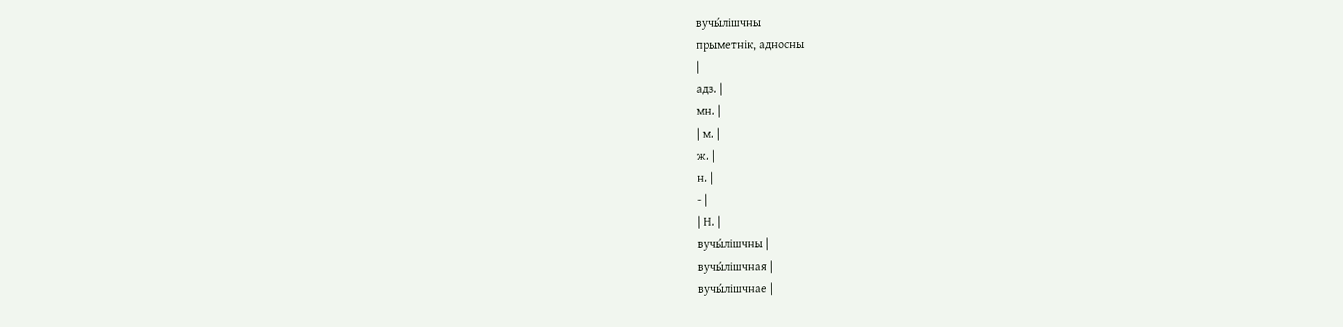вучы́лішчны
прыметнік, адносны
|
адз. |
мн. |
| м. |
ж. |
н. |
- |
| Н. |
вучы́лішчны |
вучы́лішчная |
вучы́лішчнае |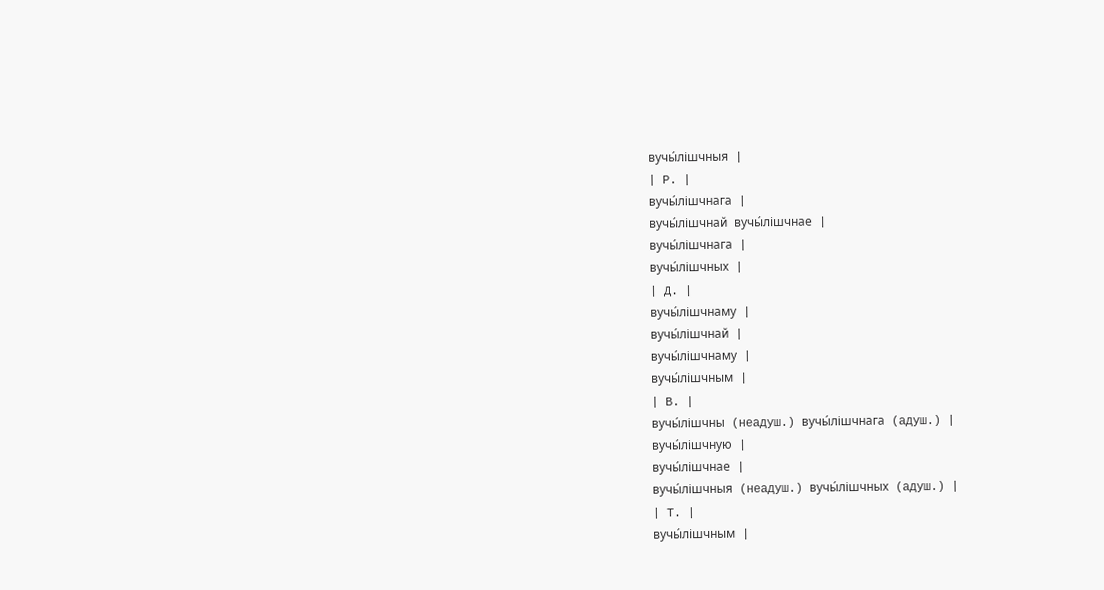вучы́лішчныя |
| Р. |
вучы́лішчнага |
вучы́лішчнай вучы́лішчнае |
вучы́лішчнага |
вучы́лішчных |
| Д. |
вучы́лішчнаму |
вучы́лішчнай |
вучы́лішчнаму |
вучы́лішчным |
| В. |
вучы́лішчны (неадуш.) вучы́лішчнага (адуш.) |
вучы́лішчную |
вучы́лішчнае |
вучы́лішчныя (неадуш.) вучы́лішчных (адуш.) |
| Т. |
вучы́лішчным |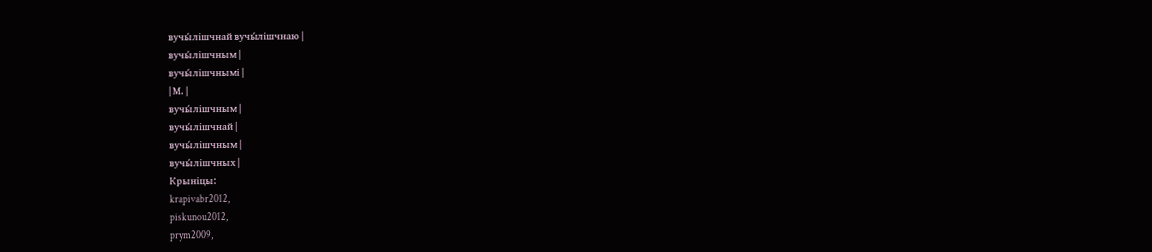вучы́лішчнай вучы́лішчнаю |
вучы́лішчным |
вучы́лішчнымі |
| М. |
вучы́лішчным |
вучы́лішчнай |
вучы́лішчным |
вучы́лішчных |
Крыніцы:
krapivabr2012,
piskunou2012,
prym2009,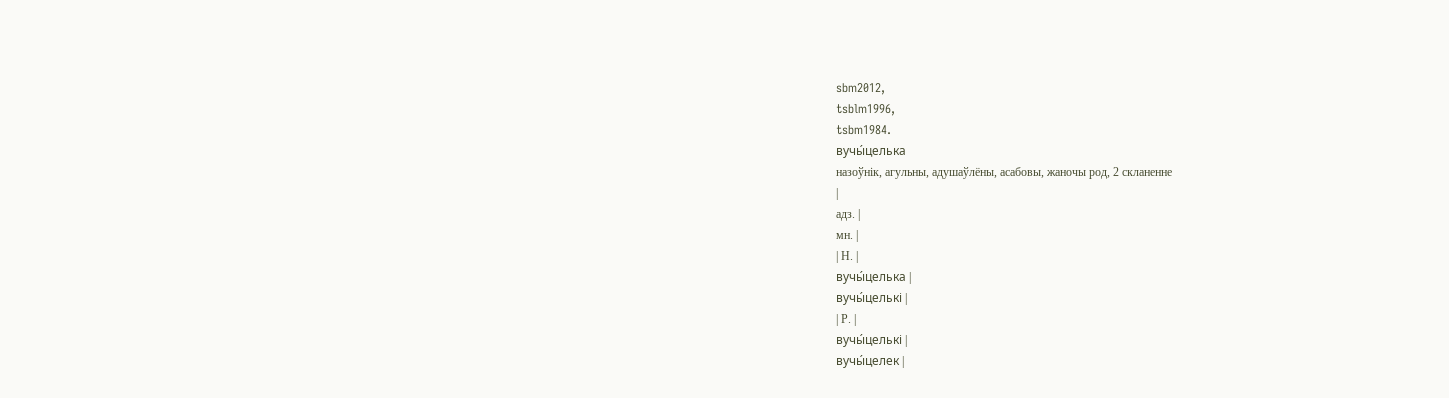sbm2012,
tsblm1996,
tsbm1984.
вучы́целька
назоўнік, агульны, адушаўлёны, асабовы, жаночы род, 2 скланенне
|
адз. |
мн. |
| Н. |
вучы́целька |
вучы́целькі |
| Р. |
вучы́целькі |
вучы́целек |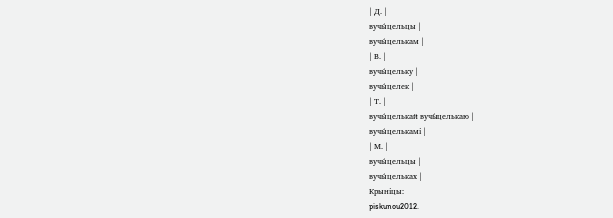| Д. |
вучы́цельцы |
вучы́целькам |
| В. |
вучы́цельку |
вучы́целек |
| Т. |
вучы́целькай вучы́целькаю |
вучы́целькамі |
| М. |
вучы́цельцы |
вучы́цельках |
Крыніцы:
piskunou2012.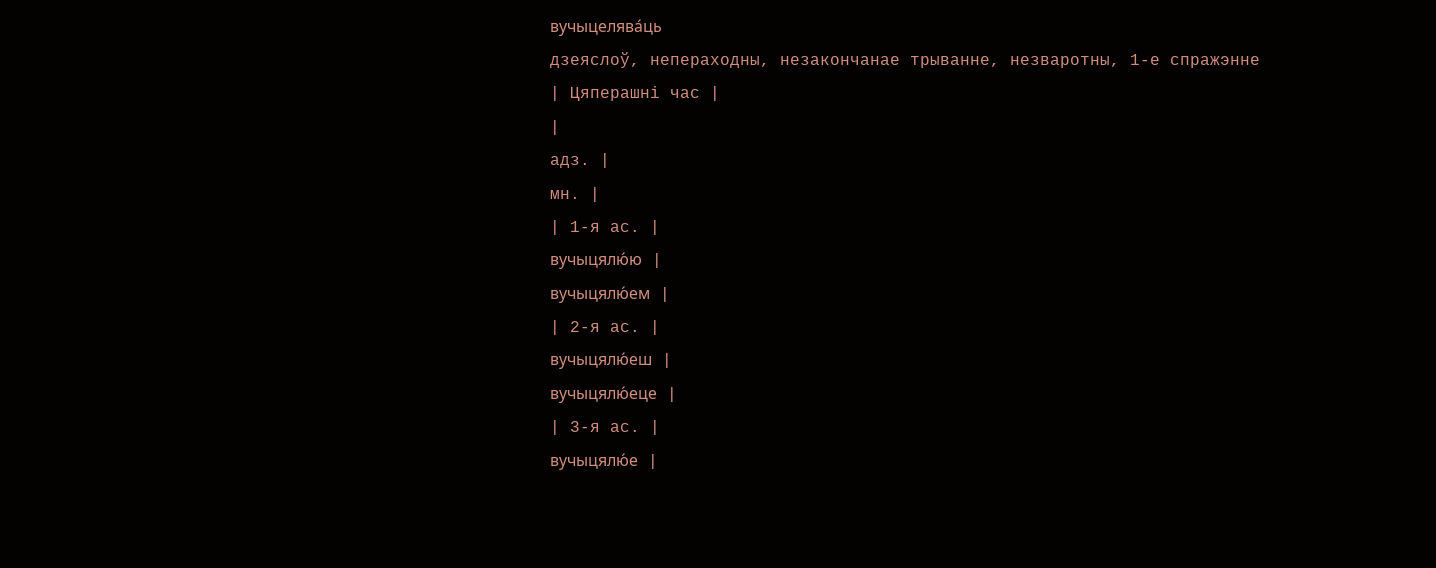вучыцелява́ць
дзеяслоў, непераходны, незакончанае трыванне, незваротны, 1-е спражэнне
| Цяперашні час |
|
адз. |
мн. |
| 1-я ас. |
вучыцялю́ю |
вучыцялю́ем |
| 2-я ас. |
вучыцялю́еш |
вучыцялю́еце |
| 3-я ас. |
вучыцялю́е |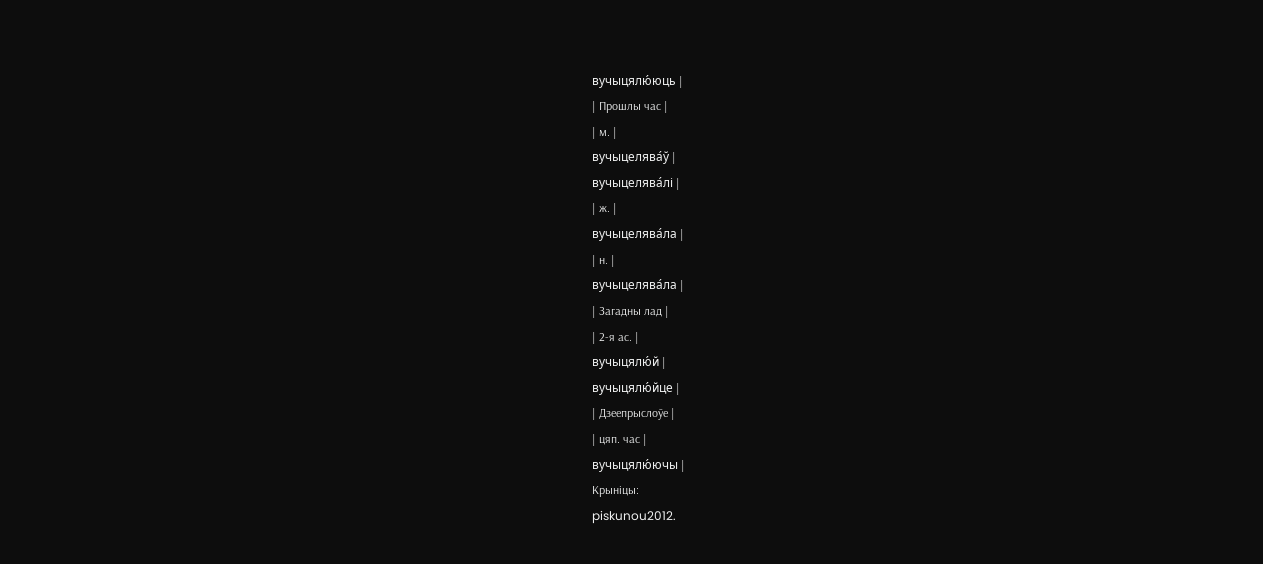вучыцялю́юць |
| Прошлы час |
| м. |
вучыцелява́ў |
вучыцелява́лі |
| ж. |
вучыцелява́ла |
| н. |
вучыцелява́ла |
| Загадны лад |
| 2-я ас. |
вучыцялю́й |
вучыцялю́йце |
| Дзеепрыслоўе |
| цяп. час |
вучыцялю́ючы |
Крыніцы:
piskunou2012.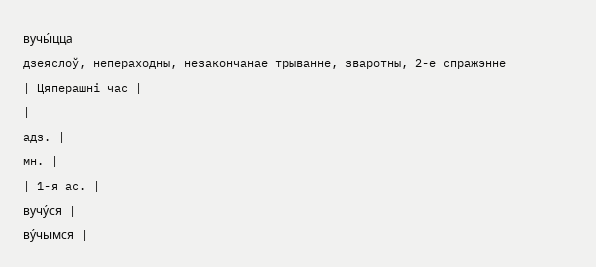вучы́цца
дзеяслоў, непераходны, незакончанае трыванне, зваротны, 2-е спражэнне
| Цяперашні час |
|
адз. |
мн. |
| 1-я ас. |
вучу́ся |
ву́чымся |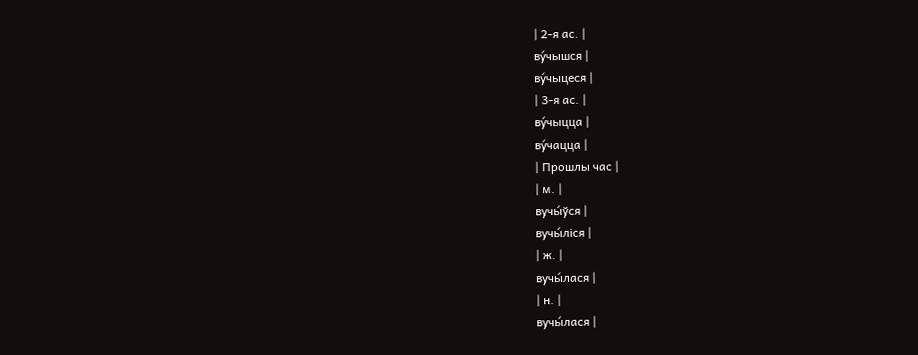| 2-я ас. |
ву́чышся |
ву́чыцеся |
| 3-я ас. |
ву́чыцца |
ву́чацца |
| Прошлы час |
| м. |
вучы́ўся |
вучы́ліся |
| ж. |
вучы́лася |
| н. |
вучы́лася |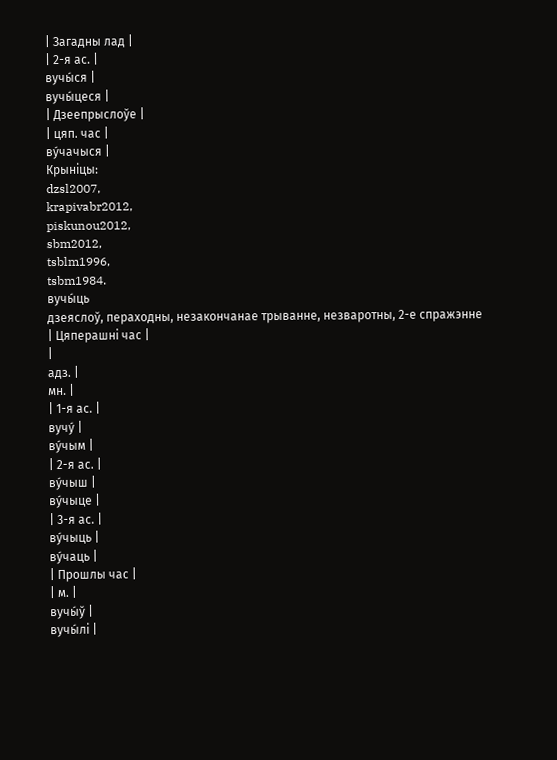| Загадны лад |
| 2-я ас. |
вучы́ся |
вучы́цеся |
| Дзеепрыслоўе |
| цяп. час |
ву́чачыся |
Крыніцы:
dzsl2007,
krapivabr2012,
piskunou2012,
sbm2012,
tsblm1996,
tsbm1984.
вучы́ць
дзеяслоў, пераходны, незакончанае трыванне, незваротны, 2-е спражэнне
| Цяперашні час |
|
адз. |
мн. |
| 1-я ас. |
вучу́ |
ву́чым |
| 2-я ас. |
ву́чыш |
ву́чыце |
| 3-я ас. |
ву́чыць |
ву́чаць |
| Прошлы час |
| м. |
вучы́ў |
вучы́лі |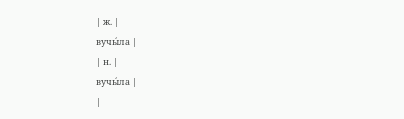| ж. |
вучы́ла |
| н. |
вучы́ла |
|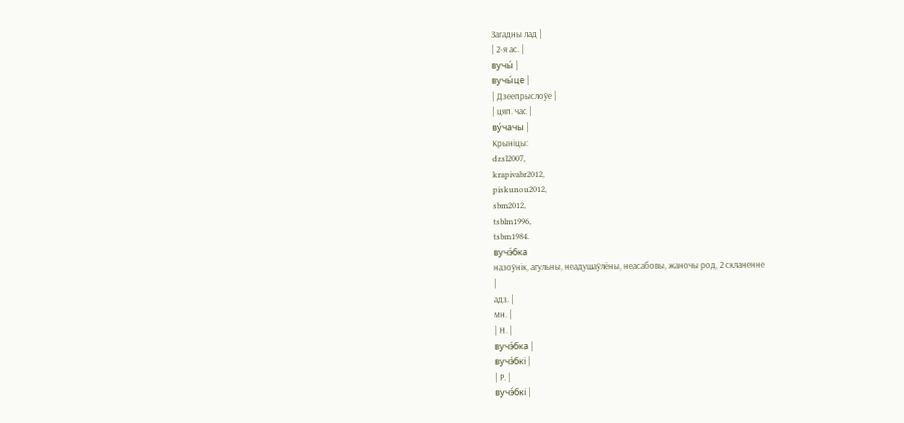Загадны лад |
| 2-я ас. |
вучы́ |
вучы́це |
| Дзеепрыслоўе |
| цяп. час |
ву́чачы |
Крыніцы:
dzsl2007,
krapivabr2012,
piskunou2012,
sbm2012,
tsblm1996,
tsbm1984.
вучэ́бка
назоўнік, агульны, неадушаўлёны, неасабовы, жаночы род, 2 скланенне
|
адз. |
мн. |
| Н. |
вучэ́бка |
вучэ́бкі |
| Р. |
вучэ́бкі |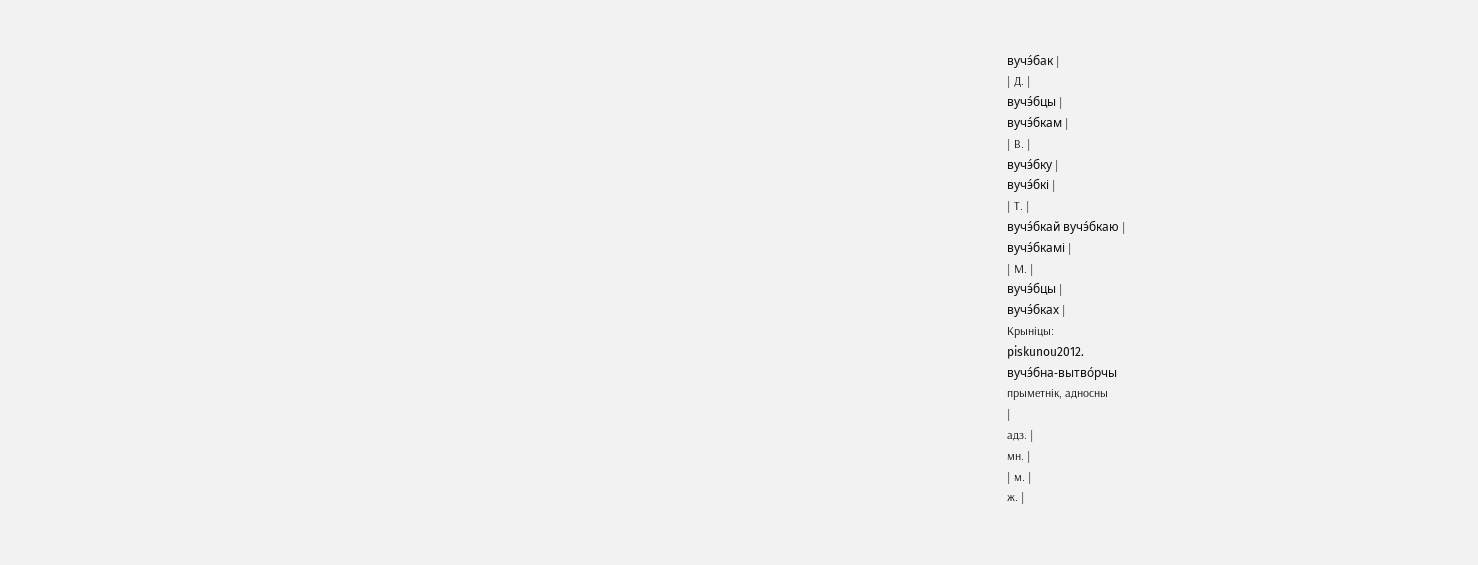вучэ́бак |
| Д. |
вучэ́бцы |
вучэ́бкам |
| В. |
вучэ́бку |
вучэ́бкі |
| Т. |
вучэ́бкай вучэ́бкаю |
вучэ́бкамі |
| М. |
вучэ́бцы |
вучэ́бках |
Крыніцы:
piskunou2012.
вучэ́бна-вытво́рчы
прыметнік, адносны
|
адз. |
мн. |
| м. |
ж. |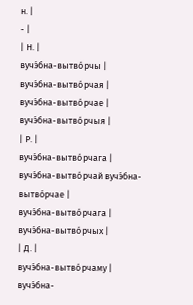н. |
- |
| Н. |
вучэ́бна-вытво́рчы |
вучэ́бна-вытво́рчая |
вучэ́бна-вытво́рчае |
вучэ́бна-вытво́рчыя |
| Р. |
вучэ́бна-вытво́рчага |
вучэ́бна-вытво́рчай вучэ́бна-вытво́рчае |
вучэ́бна-вытво́рчага |
вучэ́бна-вытво́рчых |
| Д. |
вучэ́бна-вытво́рчаму |
вучэ́бна-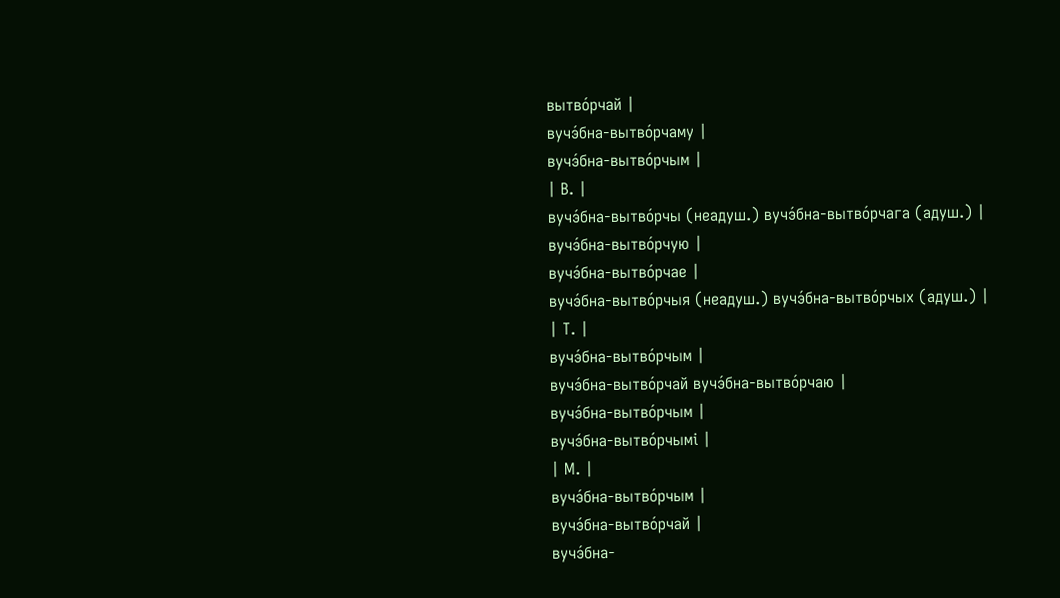вытво́рчай |
вучэ́бна-вытво́рчаму |
вучэ́бна-вытво́рчым |
| В. |
вучэ́бна-вытво́рчы (неадуш.) вучэ́бна-вытво́рчага (адуш.) |
вучэ́бна-вытво́рчую |
вучэ́бна-вытво́рчае |
вучэ́бна-вытво́рчыя (неадуш.) вучэ́бна-вытво́рчых (адуш.) |
| Т. |
вучэ́бна-вытво́рчым |
вучэ́бна-вытво́рчай вучэ́бна-вытво́рчаю |
вучэ́бна-вытво́рчым |
вучэ́бна-вытво́рчымі |
| М. |
вучэ́бна-вытво́рчым |
вучэ́бна-вытво́рчай |
вучэ́бна-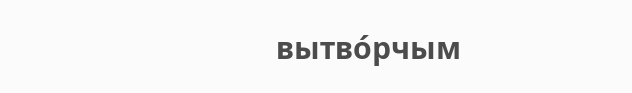вытво́рчым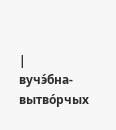|
вучэ́бна-вытво́рчых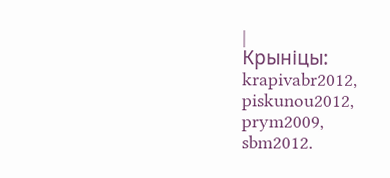|
Крыніцы:
krapivabr2012,
piskunou2012,
prym2009,
sbm2012.